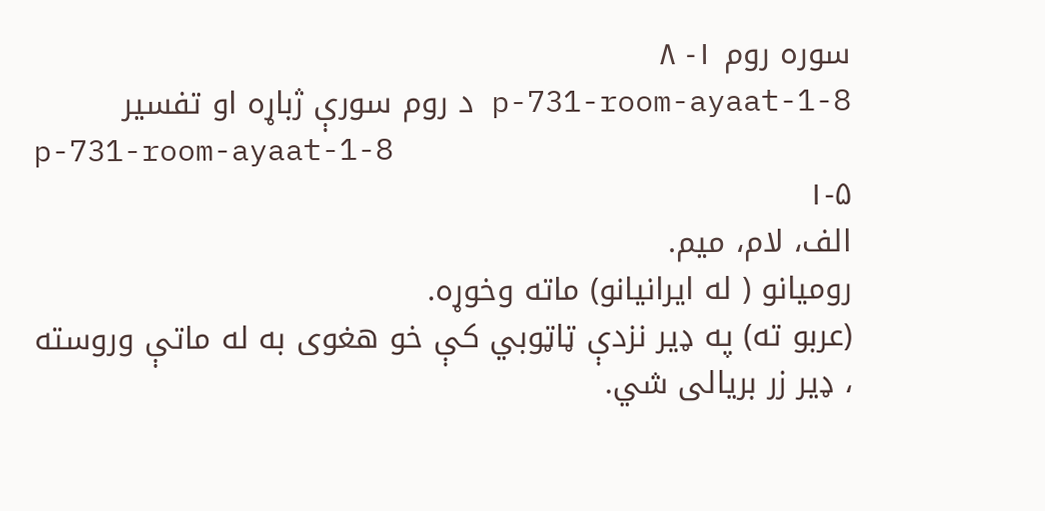سوره روم ۱- ۸
p-731-room-ayaat-1-8 د روم سورې ژباړه او تفسیر
p-731-room-ayaat-1-8
۱-۵
الف، لام، میم.
رومیانو ( له ایرانیانو) ماته وخوړه.
(عربو ته) په ډیر نزدې ټاټوبي کې خو هغوی به له ماتې وروسته ، ډیر زر بریالی شي.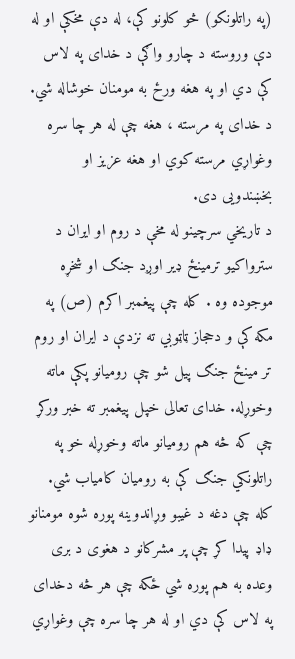(په راتلونکو) څو کلونو کې، له دې مخکې او له دې وروسته د چارو واګې د خدای په لاس کې دي او په هغه ورځ به مومنان خوشاله شي.
د خدای په مرسته ، هغه چې له هر چا سره وغواړي مرسته کوي او هغه عزیز او بخښندویی دی.
د تاریخي سرچینو له مخې د روم او ایران د سترواکیو ترمینځ ډیر اوږد جنګ او شخړه موجوده وه . کله چې پیغمبر اکرم (ص) په مکه کې و دحجاز ټاټوبي ته نزدې د ایران او روم تر مینځ جنګ پیل شو چې رومیانو پکې ماته وخوړله. خدای تعالی خپل پیغمبر ته خبر ورکړ چې که څه هم رومیانو ماته وخوړله خو په راتلونکي جنګ کې به رومیان کامیاب شي. کله چې دغه د غیبو وړاندوینه پوره شوه مومنانو ډاډ پیدا کړ چې پر مشرکانو د هغوی د بری وعده به هم پوره شي ځکه چې هر څه دخدای په لاس کې دي او له هر چا سره چې وغواړي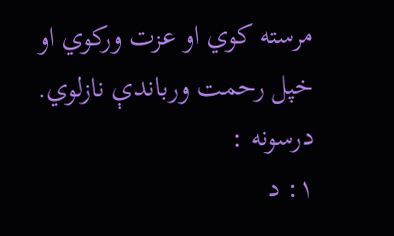مرسته کوي او عزت ورکوي او خپل رحمت ورباندې نازلوي.
درسونه :
۱: د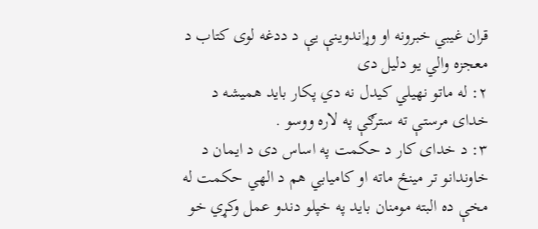قران غیبي خبرونه او وړاندوینې یې د ددغه لوی کتاب د معجزه والي یو دلیل دی
۲: له ماتو نهیلي کیدل نه دي پکار باید همیشه د خدای مرستې ته سترګې په لاره ووسو .
۳: د خدای کار د حکمت په اساس دی د ایمان د خاوندانو تر مینځ ماته او کامیابي هم د الهي حکمت له مخې ده البته مومنان باید په خپلو دندو عمل وکړي خو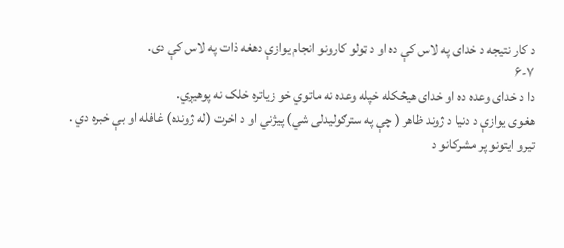د کار نتیجه د خدای په لاس کې ده او د ټولو کارونو انجام یوازې دهغه ذات په لاس کې دی.
۶-۷
دا د خدای وعده ده او خدای هیڅکله خپله وعده نه ماتوي خو زیاتره خلک نه پوهیږي.
هغوی یوازې د دنیا د ژوند ظاهر ( چې په سترګولیدلی شي) پیژني او د اخرت (له ژونده) غافله او بې خبره دي .
تیرو ایتونو پر مشرکانو د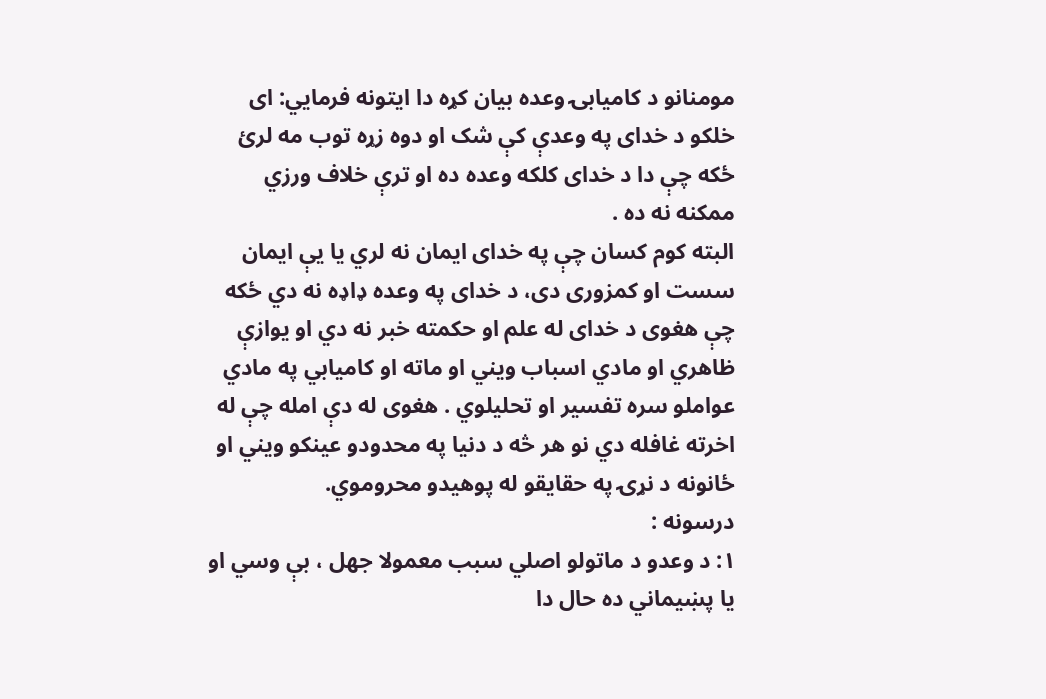مومنانو د کامیابۍ وعده بیان کړه دا ایتونه فرمایي: ای خلکو د خدای په وعدې کې شک او دوه زړه توب مه لرئ ځکه چې دا د خدای کلکه وعده ده او ترې خلاف ورزي ممکنه نه ده .
البته کوم کسان چې په خدای ایمان نه لري یا یې ایمان سست او کمزوری دی، د خدای په وعده ډاډه نه دي ځکه چې هغوی د خدای له علم او حکمته خبر نه دي او یوازې ظاهري او مادي اسباب ویني او ماته او کامیابي په مادي عواملو سره تفسیر او تحلیلوي . هغوی له دې امله چې له اخرته غافله دي نو هر څه د دنیا په محدودو عینکو ویني او ځانونه د نړۍ په حقایقو له پوهیدو محروموي.
درسونه :
۱: د وعدو د ماتولو اصلي سبب معمولا جهل ، بې وسي او یا پښیماني ده حال دا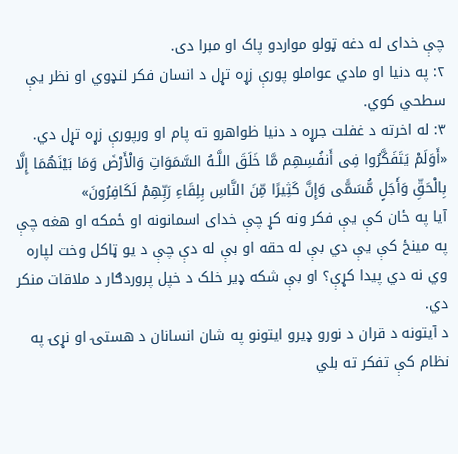چې خدای له دغه ټولو مواردو پاک او مبرا دی.
۲: په دنیا او مادي عواملو پورې زړه تړل د انسان فکر لنډوي او نظر یې سطحي کوي.
۳: له اخرته د غفلت جرړه د دنیا ظواهرو ته پام او ورپورې زړه تړل دي.
«أَوَلَمْ یَتَفَکَّرُوا فِی أَنفُسِهِم مَّا خَلَقَ اللَّـهُ السَّمَوَاتِ وَالْأَرْضَ وَمَا بَیْنَهُمَا إِلَّا بِالْحَقِّ وَأَجَلٍ مُّسَمًّى وَإِنَّ کَثِیرًا مِّنَ النَّاسِ بِلِقَاءِ رَبِّهِمْ لَکَافِرُونَ»
آیا په ځان کې یې فکر ونه کړ چې خدای اسمانونه او ځمکه او هغه چې په مینځ کې یې دي بې له حقه او بې له دې چې د یو ټاکل وخت لپاره وي نه دي پيدا کړې؟ او بې شکه ډیر خلک د خپل پروردګار د ملاقات منکر دي.
د آیتونه د قران د نورو ډیرو ایتونو په شان انسانان د هستۍ او نړۍ په نظام کې تفکر ته بلي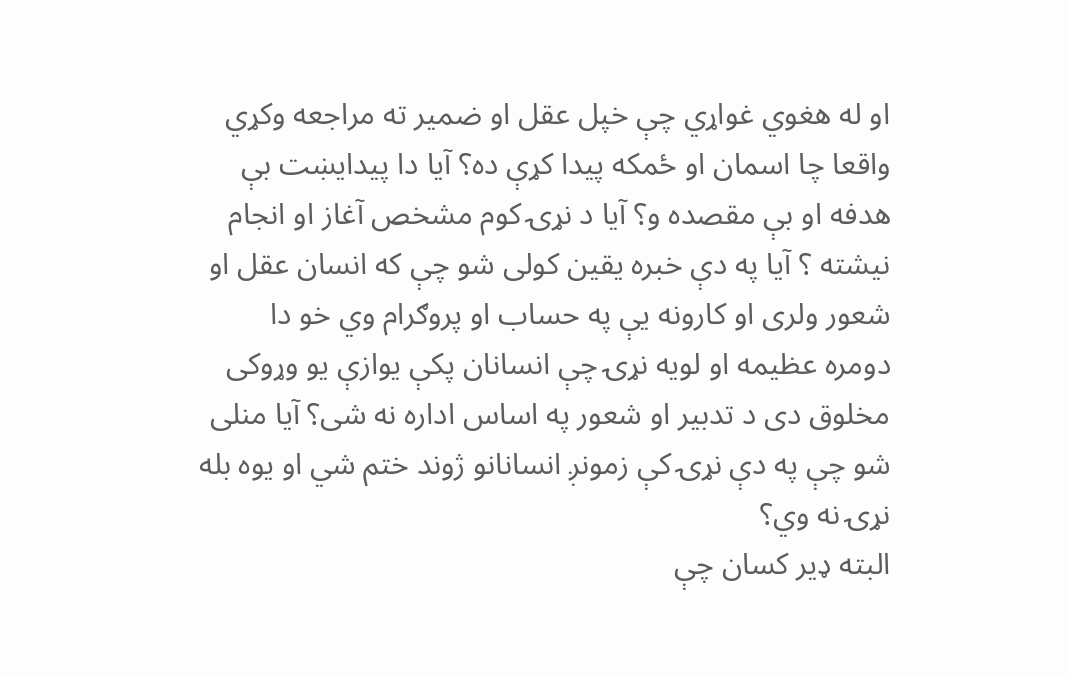او له هغوي غواړي چې خپل عقل او ضمیر ته مراجعه وکړي واقعا چا اسمان او ځمکه پیدا کړې ده؟ آیا دا پیدایښت بې هدفه او بې مقصده و؟ آیا د نړۍ کوم مشخص آغاز او انجام نیشته ؟ آیا په دې خبره یقین کولی شو چې که انسان عقل او شعور ولری او کارونه یې په حساب او پروګرام وي خو دا دومره عظیمه او لویه نړۍ چې انسانان پکې یوازې یو وړوکی مخلوق دی د تدبیر او شعور په اساس اداره نه شی؟ آیا منلی شو چې په دې نړۍ کې زمونږ انسانانو ژوند ختم شي او یوه بله نړۍ نه وي؟
البته ډیر کسان چې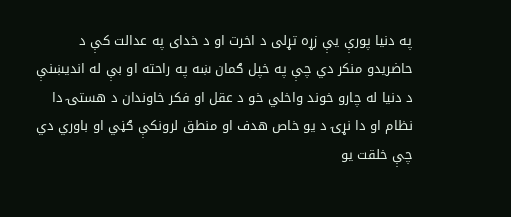په دنیا پورې یې زړه تړلی د اخرت او د خدای په عدالت کې د حاضریدو منکر دي چې په خپل ګمان ښه په راحته او بې له اندیښنې د دنیا له چارو خوند واخلي خو د عقل او فکر خاوندان د هستۍ دا نظام او دا نړۍ د یو خاص هدف او منطق لرونکې ګڼي او باوري دي چې خلقت یو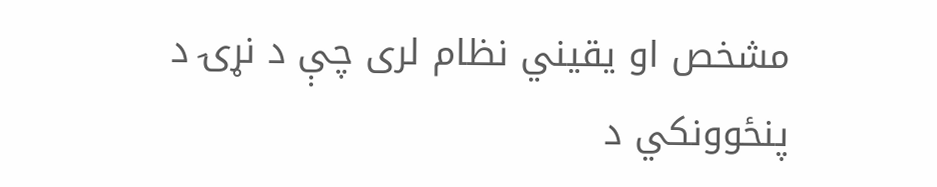مشخص او یقیني نظام لری چې د نړۍ د پنځوونکي د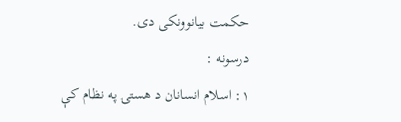حکمت بیانوونکی دی.
درسونه :
۱: اسلام انسانان د هستۍ په نظام کې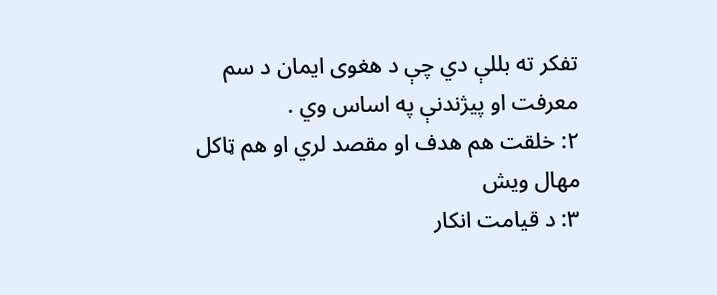تفکر ته بللې دي چې د هغوی ایمان د سم معرفت او پيژندنې په اساس وي .
۲: خلقت هم هدف او مقصد لري او هم ټاکل مهال ویش
۳: د قیامت انکار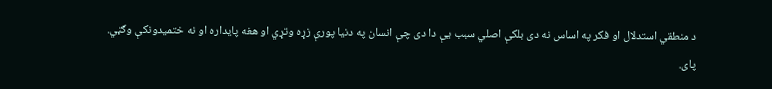د منطقي استدلال او فکر په اساس نه دی بلکې اصلي سبب یې دا دی چې انسان په دنیا پورې زړه وتړي او هغه پایداره او نه ختمیدونکې وګڼي.
پای.